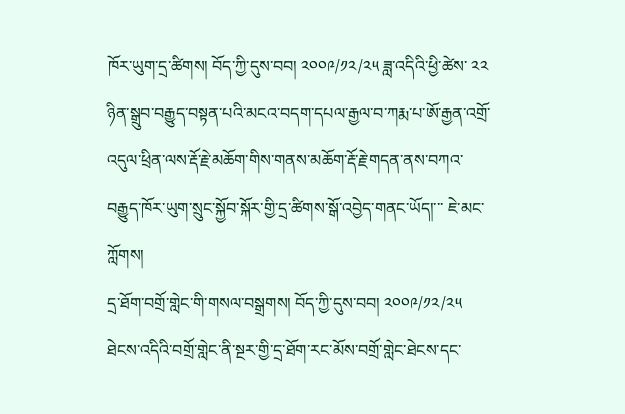ཁོར་ཡུག་དྲ་ཚིགས། བོད་ཀྱི་དུས་བབ། ༢༠༠༩/༡༢/༢༥ ཟླ་འདིའི་ཕྱི་ཚེས་ ༢༢ ཉིན་སྒྲུབ་བརྒྱུད་བསྟན་པའི་མངའ་བདག་དཔལ་རྒྱལ་བ་ཀརྨ་པ་ཨོ་རྒྱན་འགྲོ་འདུལ་ཕྲིན་ལས་རྡོ་རྗེ་མཆོག་གིས་གནས་མཆོག་རྡོ་རྗེ་གདན་ནས་བཀའ་བརྒྱུད་ཁོར་ཡུག་སྲུང་སྐྱོབ་སྐོར་གྱི་དྲ་ཚིགས་སྒོ་འབྱེད་གནང་ཡོད།་་་ ཇེ་མང་ཀློགས།
དྲ་ཐོག་བགྲོ་གླེང་གི་གསལ་བསྒྲགས། བོད་ཀྱི་དུས་བབ། ༢༠༠༩/༡༢/༢༥ ཐེངས་འདིའི་བགྲོ་གླེང་ནི་སྔར་གྱི་དྲ་ཐོག་རང་མོས་བགྲོ་གླེང་ཐེངས་དང་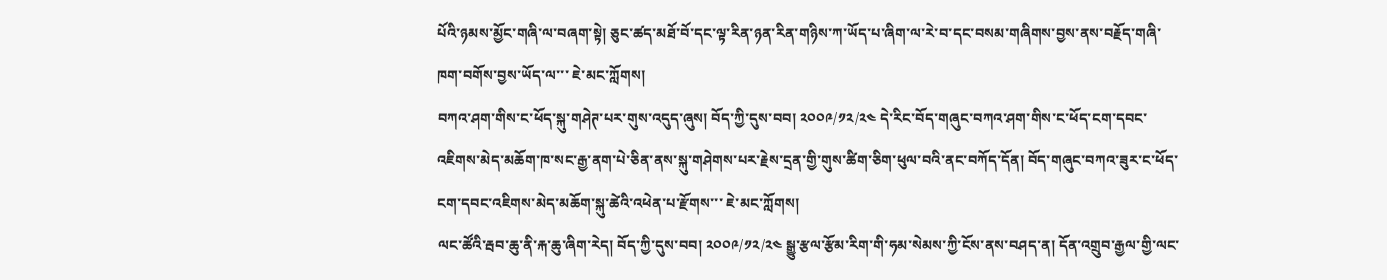པོའི་ཉམས་མྱོང་གཞི་ལ་བཞག་སྟེ། ཅུང་ཚད་མཐོ་བོ་དང་ལྟ་རིན་ཉན་རིན་གཉིས་ཀ་ཡོད་པ་ཞིག་ལ་རེ་བ་དང་བསམ་གཞིགས་བྱས་ནས་བརྗོད་གཞི་ཁག་བགོས་བྱས་ཡོད་ལ་་་ ཇེ་མང་ཀློགས།
བཀའ་ཤག་གིས་ང་ཕོད་སྐུ་གཤེཊ་པར་གུས་འདུད་ཞུས། བོད་ཀྱི་དུས་བབ། ༢༠༠༩/༡༢/༢༤ དེ་རིང་བོད་གཞུང་བཀའ་ཤག་གིས་ང་ཕོད་ངག་དབང་འཇིགས་མེད་མཆོག་ཁ་སང་རྒྱ་ནག་པེ་ཅིན་ནས་སྐུ་གཤེགས་པར་རྗེས་དྲན་གྱི་གུས་ཚིག་ཅིག་ཕུལ་བའི་ནང་བཀོད་དོན། བོད་གཞུང་བཀའ་ཟུར་ང་ཕོད་ངག་དབང་འཇིགས་མེད་མཆོག་སྐུ་ཚེའི་འཕེན་པ་རྫོགས་་་ ཇེ་མང་ཀློགས།
ལང་ཚོའི་རྦབ་ཆུ་ནི་རྐ་ཆུ་ཞིག་རེད། བོད་ཀྱི་དུས་བབ། ༢༠༠༩/༡༢/༢༤ སྒྱུ་རྩལ་རྩོམ་རིག་གི་ཧམ་སེམས་ཀྱི་ངོས་ནས་བཤད་ན། དོན་འགྲུབ་རྒྱལ་གྱི་ལང་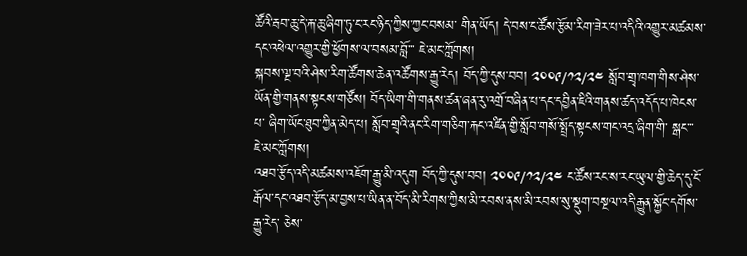ཚོའི་རྦབ་ཆུ་དེ་རྐ་ཆུ་ཞིག་ཏུ་ང་རང་ཉིད་ཀྱིས་ཀྱང་བསམ་ གིན་ཡོད། དེ་བས་ང་ཚོས་རྩོམ་རིག་ཟེར་པ་འདིའི་འགྱུར་མཚམས་དང་འཕེལ་འགྱུར་གྱི་ཕྱོགས་ལ་བསམ་བློ་་་ ཇེ་མང་ཀློགས།
སྐབས་ལྔ་བའི་ཤེས་རིག་ཚོགས་ཆེན་འཚོགས་རྒྱུ་རེད། བོད་ཀྱི་དུས་བབ། ༢༠༠༩/༡༢/༢༤ སློབ་གྲྭ་ཁག་གིས་ཤེས་ཡོན་གྱི་གནས་སྟངས་གཙོས། བོད་ཡིག་གི་གནས་ཚན་ཞན་རུ་འགྲོ་བཞིན་པ་དང་དབྱིན་ཇིའི་གནས་ཚད་འདོད་པ་ཁེངས་པ་ ཞིག་ཡོང་ཐུབ་ཀྱིན་མེད་པ། སློབ་གྲྭའི་ནང་རིག་གཅིག་རྐང་འཛིན་གྱི་སློབ་གསོ་སྤྲོད་སྟངས་གང་འདྲ་ཞིག་གི་ སྒང་་་ ཇེ་མང་ཀློགས།
འཐབ་རྩོད་འདི་མཚམས་འཇོག་རྒྱུ་མི་འདུག བོད་ཀྱི་དུས་བབ། ༢༠༠༩/༡༢/༢༤ ང་ཚོས་རང་ས་རང་ཡུལ་གྱི་ཆེད་དུ་ངོ་རྒོལ་དང་འཐབ་རྩོད་མ་བྱས་པ་ཡིན་ན་བོད་མི་རིགས་ཀྱིས་མི་རབས་ནས་མི་རབས་སུ་སྡུག་བསྔལ་འདི་རྒྱུན་སྐྱོང་དགོས་རྒྱུ་རེད་ ཅེས་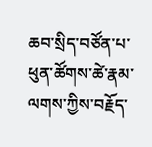ཆབ་སྲིད་བཙོན་པ་ཕུན་ཚོགས་ཚེ་རྣམ་ལགས་ཀྱིས་བརྗོད་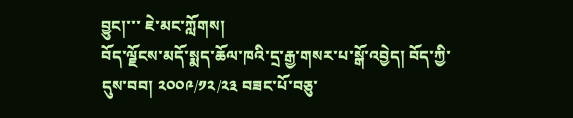བྱུང།་་་ ཇེ་མང་ཀློགས།
བོད་ལྗོངས་མདོ་སྨད་ཆོལ་ཁའི་དྲ་རྒྱ་གསར་པ་སྒོ་འབྱེད། བོད་ཀྱི་དུས་བབ། ༢༠༠༩/༡༢/༢༣ བཟང་པོ་བཅུ་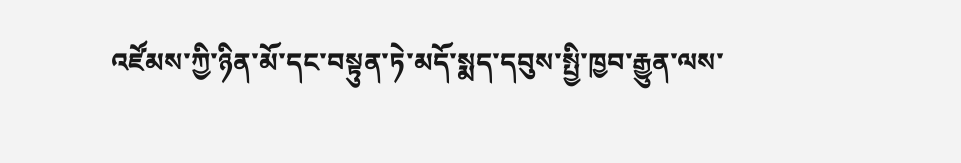འཛོམས་ཀྱི་ཉིན་མོ་དང་བསྟུན་ཏེ་མདོ་སྨད་དབུས་སྤྱི་ཁྱབ་རྒྱུན་ལས་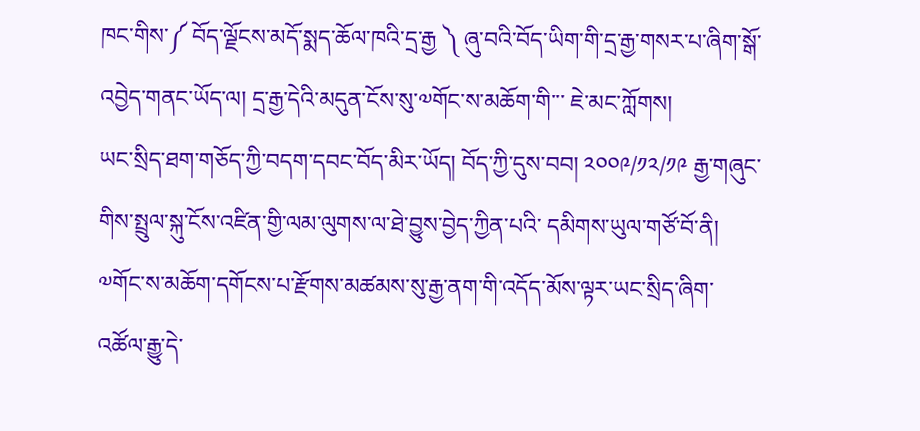ཁང་གིས་༼ བོད་ལྗོངས་མདོ་སྨད་ཆོལ་ཁའི་དྲ་རྒྱ ༽ ཞུ་བའི་བོད་ཡིག་གི་དྲ་རྒྱ་གསར་པ་ཞིག་སྒོ་འབྱེད་གནང་ཡོད་ལ། དྲ་རྒྱ་དེའི་མདུན་ངོས་སུ་༧གོང་ས་མཆོག་གི་་་ ཇེ་མང་ཀློགས།
ཡང་སྲིད་ཐག་གཅོད་ཀྱི་བདག་དབང་བོད་མིར་ཡོད། བོད་ཀྱི་དུས་བབ། ༢༠༠༩/༡༢/༡༩ རྒྱ་གཞུང་གིས་སྤྲུལ་སྐུ་ངོས་འཛིན་གྱི་ལམ་ལུགས་ལ་ཐེ་བྱུས་བྱེད་ཀྱིན་པའི་ དམིགས་ཡུལ་གཙོ་བོ་ནི། ༧གོང་ས་མཆོག་དགོངས་པ་རྫོགས་མཚམས་སུ་རྒྱ་ནག་གི་འདོད་མོས་ལྟར་ཡང་སྲིད་ཞིག་ འཚོལ་རྒྱུ་དེ་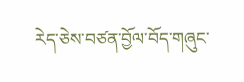རེད་ཅེས་བཙན་བྱོལ་བོད་གཞུང་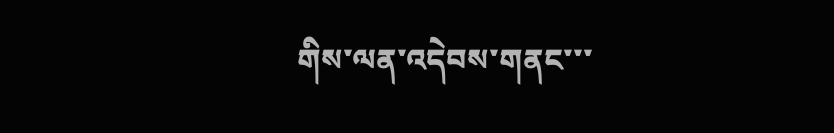གིས་ལན་འདེབས་གནང་་་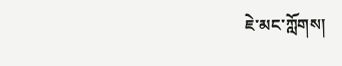ཇེ་མང་ཀློགས།